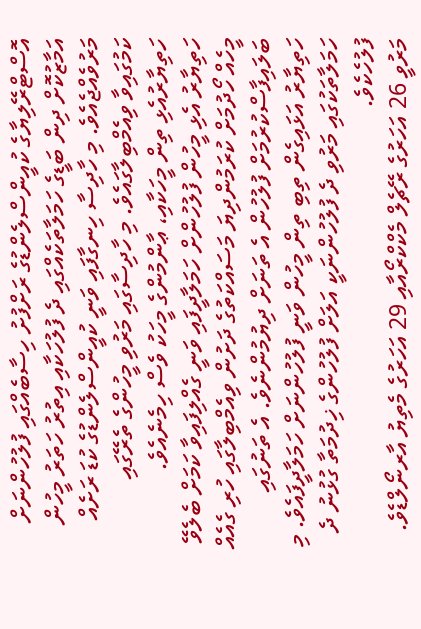އޮސްޓްރޭލިޔާގެ ކުއީންސްލެންޑުގެ ރަށްފުށު ހިސާބެއްގައި ފުލުހުންނަށް އަމާޒުކޮށް ދިން ބަޑީގެ ހަމަލާތަކެއްގައި ދެ ފުލުހަކާއި އިތުރު ހަތަރު މީހުން މަރުވެއްޖެއެވެ. މި ހާދިސާ ހިނގާފައި ވަނީ ކުއީންސްލެންޑުގެ ކުޑަ ރަށެއް ކަމުގައިވާ ވިއެމްބިލާގައެވެ. މި ހާދިސާގައި މަރުވި މީހުންގެ ތެރޭގައި ހަތިޔާރުއެޅި ތިން މީހަކާއި، ޢާންމުންގެ މީހަކު ވެސް ހިމެނެއެވެ.
ހަތިޔާރު އެޅި މީހުން ފުލުހުންށް ހަމަލާދީފައި ވަނީ ގެއްލިފައިވާ ކަމަށް ބެލެވޭ މީހެއް ހޯދުމަށް ކުރަމުންދިޔަ މަސައްކަތުގެ ދަށުން ވިއެމްބިލާގައި ހުރި ގެއެއް ބަލައިފާސްކުރުމަށް ފުލުހުން އެ ތަނަށް ދިޔުމުންނެވެ. އެ ތަނުގައި ހަތިޔާރު އަޅައިގެން ތިބި ތިން މީހުން ވަނީ ފުލުހުންނަށް ހަމަލާދީފައެވެ. މި ހަމަލާތަކުގައި މަރުވި ދެ ފުލުހުންނަކީ އަލަށް ފުލުހުންގެ ޚިދުމަތާ ގުޅުނު ދެ ފުލުހެކެވެ.
މަރުވީ 26 އަހަރުގެ ރޭޗެލް މެކްކްރޯއާއި 29 އަހަރުގެ މެތިޔު އާރނޯލްޑެވެ.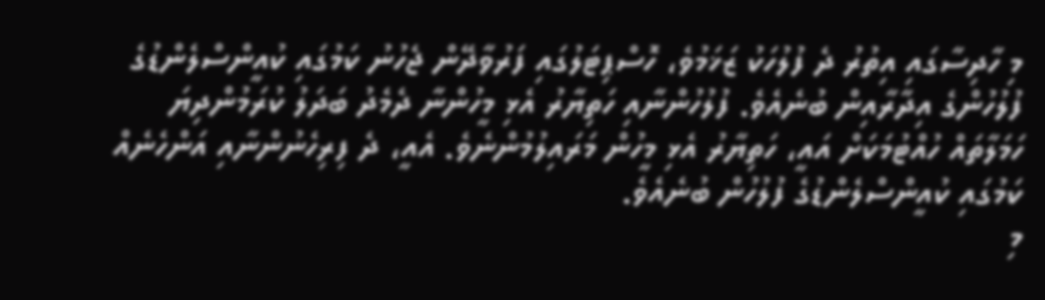މި ހާދިސާގައި އިތުރު ދެ ފުލުހަކު ޒަޚަމުވެ، ހޮސްޕިޓަލުގައި ފަރުވާދޭން ޖެހުނު ކަމުގައި ކުއީންސްލެންޑުގެ ފުލުހުންގެ އިދާރާއިން ބުނެއެވެ. ފުލުހުންނާއި ހަތިޔާރު އެޅި މީހުންނާ ދެމެދު ބަދަލު ކުރަމުންދިޔަ ހަމަލާތައް ހުއްޓުމަކަށް އައީ، ހަތިޔާރު އެޅި މީހުން މަރައިލުމުންނެވެ. އެއީ، ދެ ފިރިހެނުންނާއި އަންހެނެއް ކަމުގައި ކުއީންސްލެންޑުގެ ފުލުހުން ބުނެއެވެ.
މި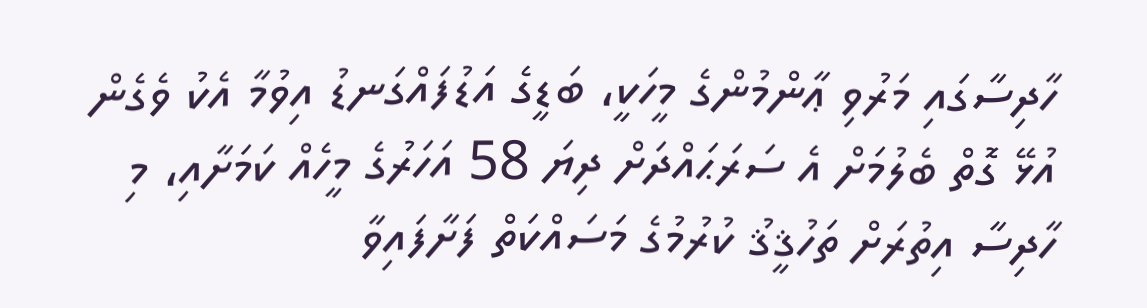ހާދިސާގައި މަރުވި ޢާންމުންގެ މީހަކީ، ބަޑީގެ އަޑުފައްގަނޑު އިވުމާ އެކު ވެގެން އުޅޭ ގޮތް ބެލުމަށް އެ ސަރަޙައްދަށް ދިޔަ 58 އަހަރުގެ މީހެއް ކަމަށާއި، މި ހާދިސާ އިތުރަށް ތަހުޤީޤު ކުރުމުގެ މަސައްކަތް ފަށާފައިވާ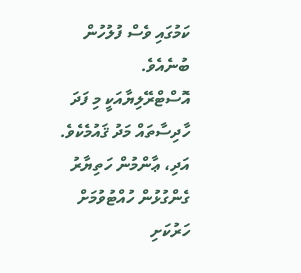ކަމުގައި ވެސް ފުލުހުން ބުނެއެވެ.
އޮސްޓްރޭލިޔާއަކީ މި ފަދަ ހާދިސާތައް މަދު ޤައުމެކެވެ. އަދި، ޢާންމުން ހަތިޔާރު ގެންގުޅުން ހުއްޓުވުމަށް ހަރުކަށި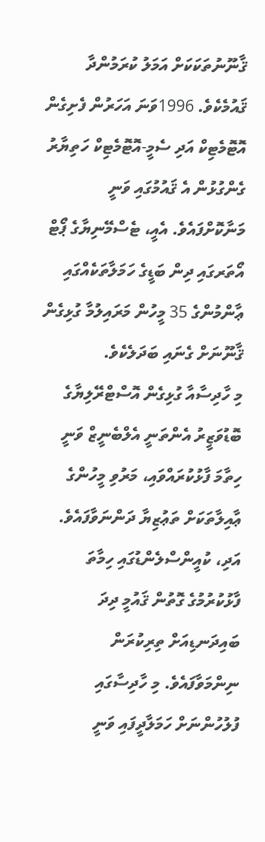ޤާނޫނުތަކަކަށް އަމަލު ކުރަމުންދާ ޤައުމެކެވެ. 1996ވަނަ އަހަރުން ފެށިގެން އޮޓޮމެޓިކް އަދި ސެމީ-އޮޓޮމެޓިކް ހަތިޔާރު ގެންގުޅުން އެ ޤައުމުގައި ވަނީ މަނާކޮށްފައެވެ. އެއީ، ޓެސްމޭނިޔާގެ ޕޯޓް އޯތަރގައި ދިން ބަޑީގެ ހަމަލާތަކެއްގައި ޢާންމުންގެ 35 މީހުން މަރައިލުމާ ގުޅިގެން ޤާނޫނަށް ގެނައި ބަދަލެކެވެ.
މި ހާދިސާއާ ގުޅިގެން އޮސްޓްރޭލިޔާގެ ބޮޑުވަޒީރު އެންތަނީ އެލްބެނީޒް ވަނީ ހިތާމަ ފާޅުކުރައްވައި، މަރުވި މީހުންގެ ޢާއިލާތަކަށް ތަޢުޒިޔާ ދަންނަވާފައެވެ. އަދި، ކުއީންސްލެންޑުގައި ހިމާތަ ފާޅުކުރުމުގެ ގޮތުން ޤައުމީ ދިދަ ބައިދަނޑިއަށް ތިރިކުރަން ނިންމަވާފައެވެ. މި ހާދިސާގައި ފުލުހުންނަށް ހަމަލާދީފައި ވަނީ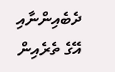ދެބެއިންނާއި އޭގެ ތެރެއިން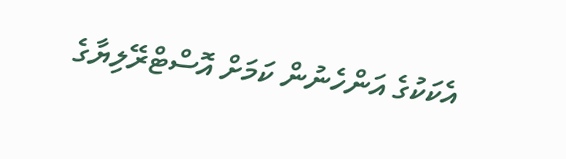އެކަކުގެ އަންހެނުން ކަމަށް އޮސްޓްރޭލިޔާގެ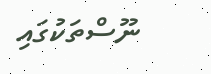ނޫސްތަކުގައި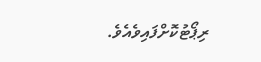ރިޕޯޓުކޮށްފައިވެއެވެ.